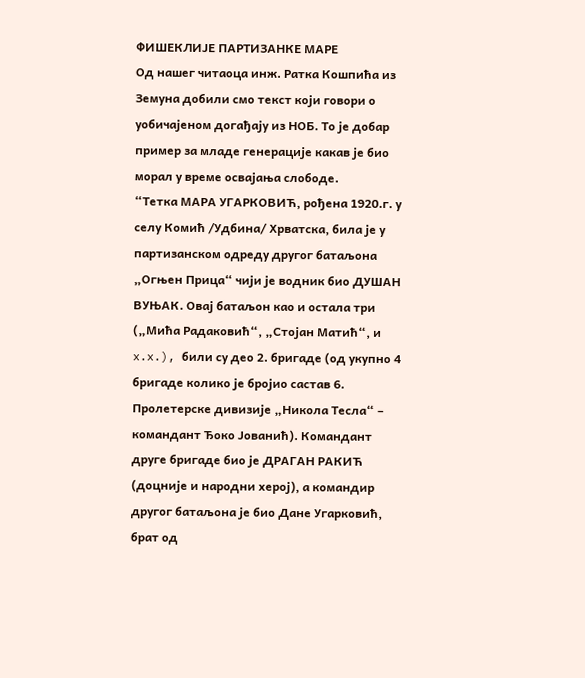ФИШЕКЛИЈЕ ПАРТИЗАНКЕ МАРЕ
Од нашег читаоца инж. Ратка Кошпића из Земуна добили смо текст који говори о уобичajеном догађају из НОБ. То је добар пример за младе генерације какав је био морал у време освајања слободе.
“Тетка МАРА УГАРКОВИЋ, рођена 1920.г. у селу Комић /Удбина/ Хрватска, била је у партизанском одреду другог батаљона „Огњен Прица“ чији је водник био ДУШАН ВУЊАК. Овај батаљон као и остала три („Мића Радаковић“, „Стојан Матић“, и x.x.), били су део 2. бригаде (од укупно 4 бригаде колико је бројио састав 6. Пролетерске дивизије „Никола Тесла“ – командант Ђоко Јованић). Командант друге бригаде био је ДРАГАН РАКИЋ (доцније и народни херој), а командир другог батаљона је био Дане Угарковић, брат од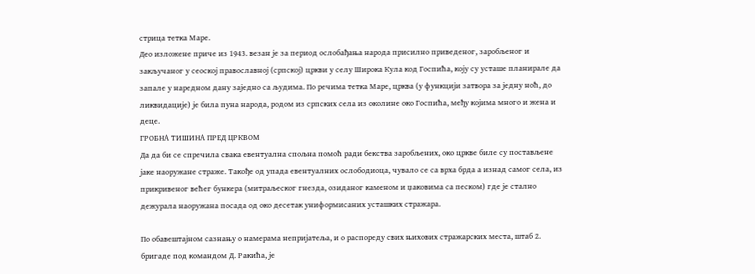стрица тетка Маре.
Део изложене приче из 1943. везан је за период ослобађања народа присилно приведеног, заробљеног и закључаног у сеоској православној (српској) цркви у селу Широка Кула код Госпића, коју су усташе планирале да запале у наредном дану заједно са људима. По речима тетка Маре, црква (у функцији затвора за једну ноћ, до ликвидације) је била пуна народа, родом из српских села из околине око Госпића, међу којима много и жена и деце.
ГРОБНА ТИШИНА ПРЕД ЦРКВОМ
Да да би се спречила свака евентуална спољна помоћ ради бекства заробљених, око цркве биле су постављене јаке наоружане страже. Такође од упада евентуалних ослободиоца, чувало се са врха брда а изнад самог села, из прикривеног већег бункера (митраљеског гнезда, озиданог каменом и џаковима са песком) где је стално дежурала наоружана посада од око десетак униформисаних усташких стражара.

По обавештајном сазнању о намерама непријатеља, и о распореду свих њихових стражарских места, штаб 2. бригаде под командом Д. Ракића, је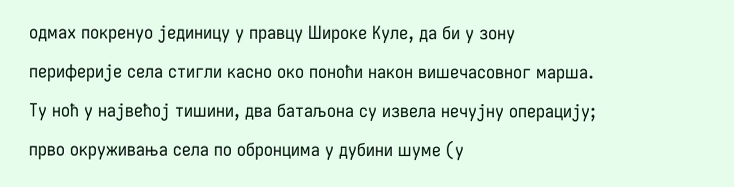одмах покренуо јединицу у правцу Широке Куле, да би у зону периферије села стигли касно око поноћи након вишечасовног марша. Ту ноћ у највећој тишини, два батаљона су извела нечујну операцију; прво окруживања села по обронцима у дубини шуме (у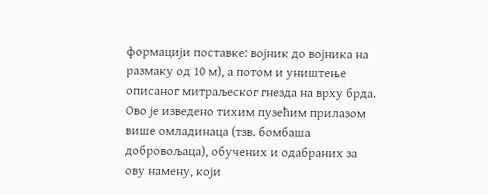формацији поставке: војник до војника на размаку од 10 м), а потом и уништење описаног митраљеског гнезда на врху брда. Ово је изведено тихим пузећим прилазом више омладинаца (тзв. бомбаша добровољаца), обучених и одабраних за ову намену, који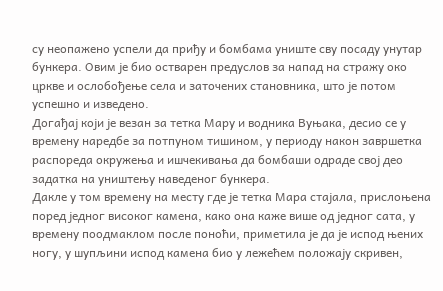су неопажено успели да приђу и бомбама униште сву посаду унутар бункера. Овим је био остварен предуслов за напад на стражу око цркве и ослобођење села и заточених становника, што је потом успешно и изведено.
Догађај који је везан за тетка Мару и водника Вуњака, десио се у времену наредбе за потпуном тишином, у периоду након завршетка распореда окружења и ишчекивања да бомбаши одраде свој део задатка на уништењу наведеног бункера.
Дакле у том времену на месту где је тетка Мара стајала, прислоњена поред једног високог камена, како она каже више од једног сата, у времену поодмаклом после поноћи, приметила је да је испод њених ногу, у шупљини испод камена био у лежећем положају скривен,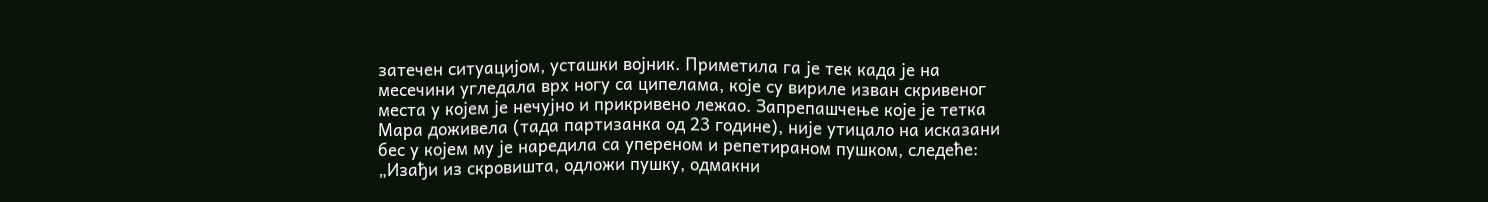затечен ситуацијом, усташки војник. Приметила га је тек када је на месечини угледала врх ногу са ципелама, које су вириле изван скривеног места у којем је нечујно и прикривено лежао. Запрепашчење које је тетка Мара доживела (тада партизанка од 23 године), није утицало на исказани бес у којем му је наредила са упереном и репетираном пушком, следеће: „Изађи из скровишта, одложи пушку, одмакни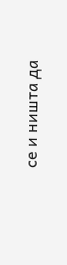се и ништа да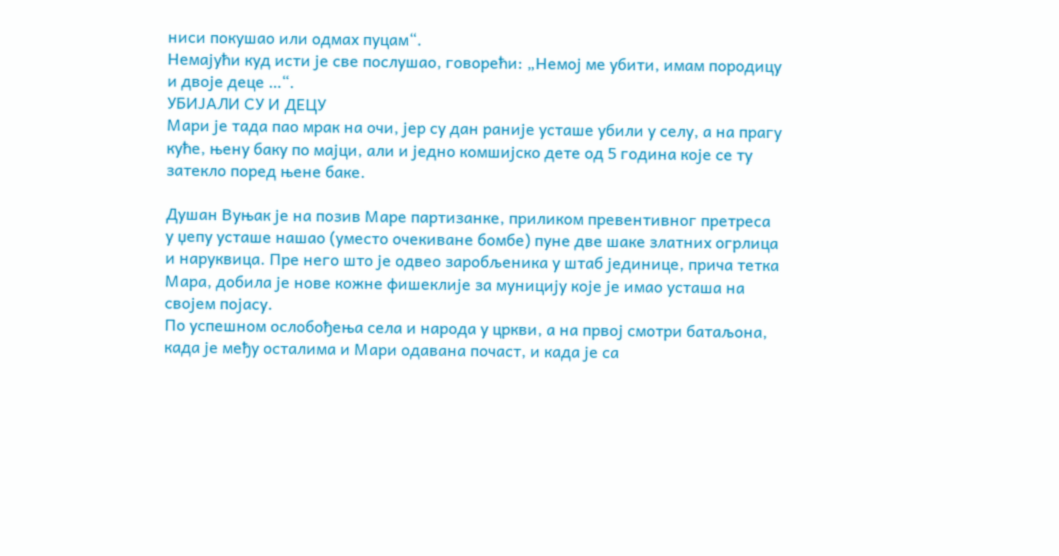ниси покушао или одмах пуцам“.
Немајући куд исти је све послушао, говорећи: „Немој ме убити, имам породицу и двоје деце …“.
УБИЈАЛИ СУ И ДЕЦУ
Мари је тада пао мрак на очи, јер су дан раније усташе убили у селу, а на прагу куће, њену баку по мајци, али и једно комшијско дете од 5 година које се ту затекло поред њене баке.

Душан Вуњак је на позив Маре партизанке, приликом превентивног претреса у џепу усташе нашао (уместо очекиване бомбе) пуне две шаке златних огрлица и наруквица. Пре него што је одвео заробљеника у штаб јединице, прича тетка Мара, добила је нове кожне фишеклије за муницију које је имао усташа на својем појасу.
По успешном ослобођења села и народа у цркви, а на првој смотри батаљона, када је међу осталима и Мари одавана почаст, и када је са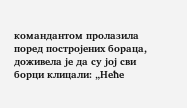командантом пролазила поред постројених бораца, доживела је да су јој сви борци клицали: „Неће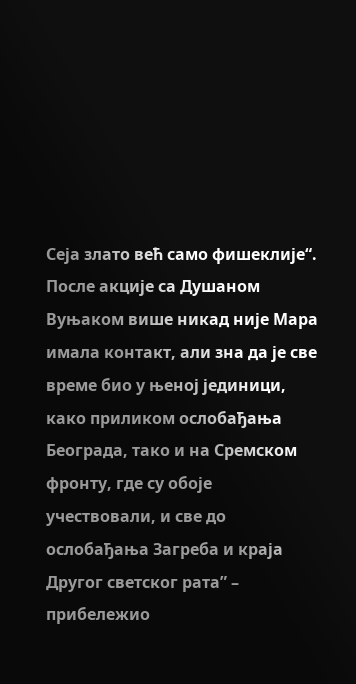Сеја злато већ само фишеклије“.
После акције са Душаном Вуњаком више никад није Мара имала контакт, али зна да је све време био у њеној јединици, како приликом ослобађања Београда, тако и на Сремском фронту, где су обоје учествовали, и све до ослобађања Загреба и краја Другог светског рата” – прибележио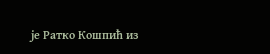је Ратко Кошпић из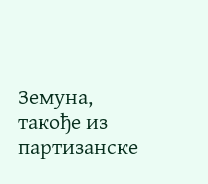Земуна, такође из партизанске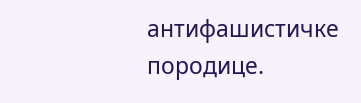антифашистичке породице.